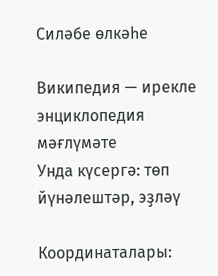Силәбе өлкәһе

Википедия — ирекле энциклопедия мәғлүмәте
Унда күсергә: төп йүнәлештәр, эҙләү

Координаталары: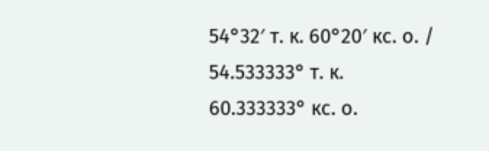54°32′ т. к. 60°20′ кс. о. / 54.533333° т. к. 60.333333° кс. о.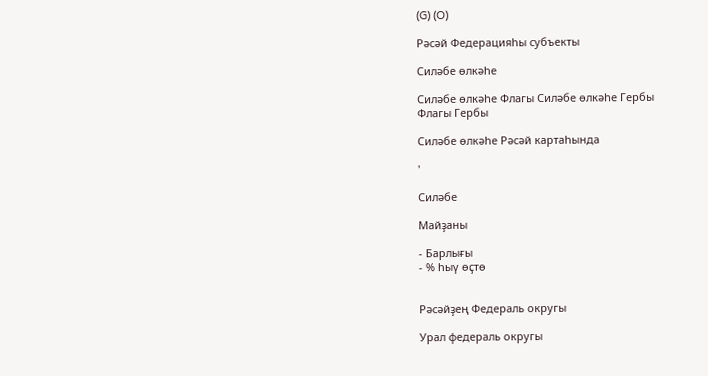(G) (O)

Рәсәй Федерацияһы субъекты

Силәбе өлкәһе

Силәбе өлкәһе Флагы Силәбе өлкәһе Гербы
Флагы Гербы

Силәбе өлкәһе Рәсәй картаһында

'

Силәбе

Майҙаны

- Барлығы
- % һыү өҫтө


Рәсәйҙең Федераль округы

Урал федераль округы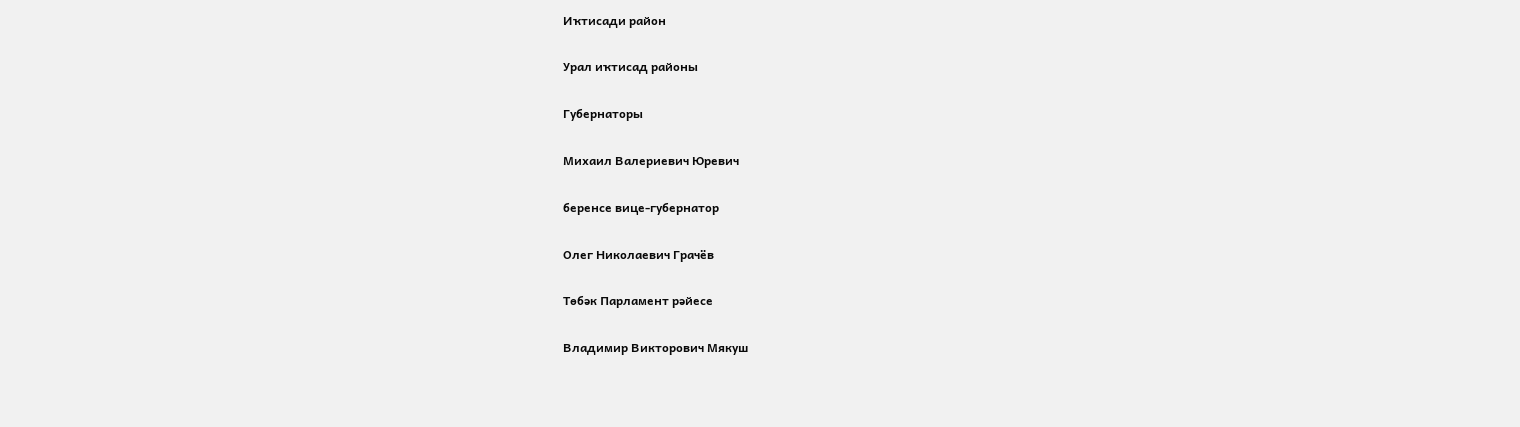Иҡтисади район

Урал иҡтисад районы

Губернаторы

Михаил Валериевич Юревич

беренсе вице-губернатор

Олег Николаевич Грачёв

Төбәк Парламент рәйесе

Владимир Викторович Мякуш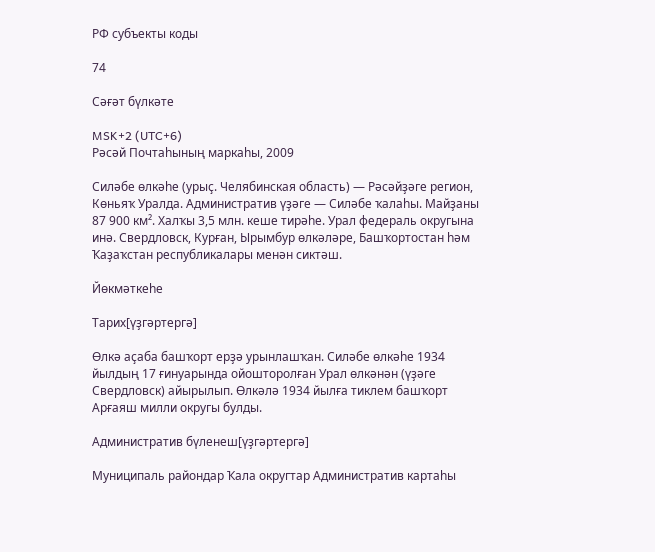РФ субъекты коды

74

Сәғәт бүлкәте

MSK+2 (UTC+6)
Рәсәй Почтаһының маркаһы, 2009

Силәбе өлкәһе (урыҫ. Челябинская область) — Рәсәйҙәге регион, Көньяҡ Уралда. Административ үҙәге — Силәбе ҡалаһы. Майҙаны 87 900 км². Халҡы 3,5 млн. кеше тирәһе. Урал федераль округына инә. Свердловск, Курған, Ырымбур өлкәләре, Башҡортостан һәм Ҡаҙаҡстан республикалары менән сиктәш.

Йөкмәткеһе

Тарих[үҙгәртергә]

Өлкә аҫаба башҡорт ерҙә урынлашҡан. Силәбе өлкәһе 1934 йылдың 17 ғинуарында ойошторолған Урал өлкәнән (үҙәге Свердловск) айырылып. Өлкәлә 1934 йылға тиклем башҡорт Арғаяш милли округы булды.

Административ бүленеш[үҙгәртергә]

Муниципаль райондар Ҡала округтар Административ картаһы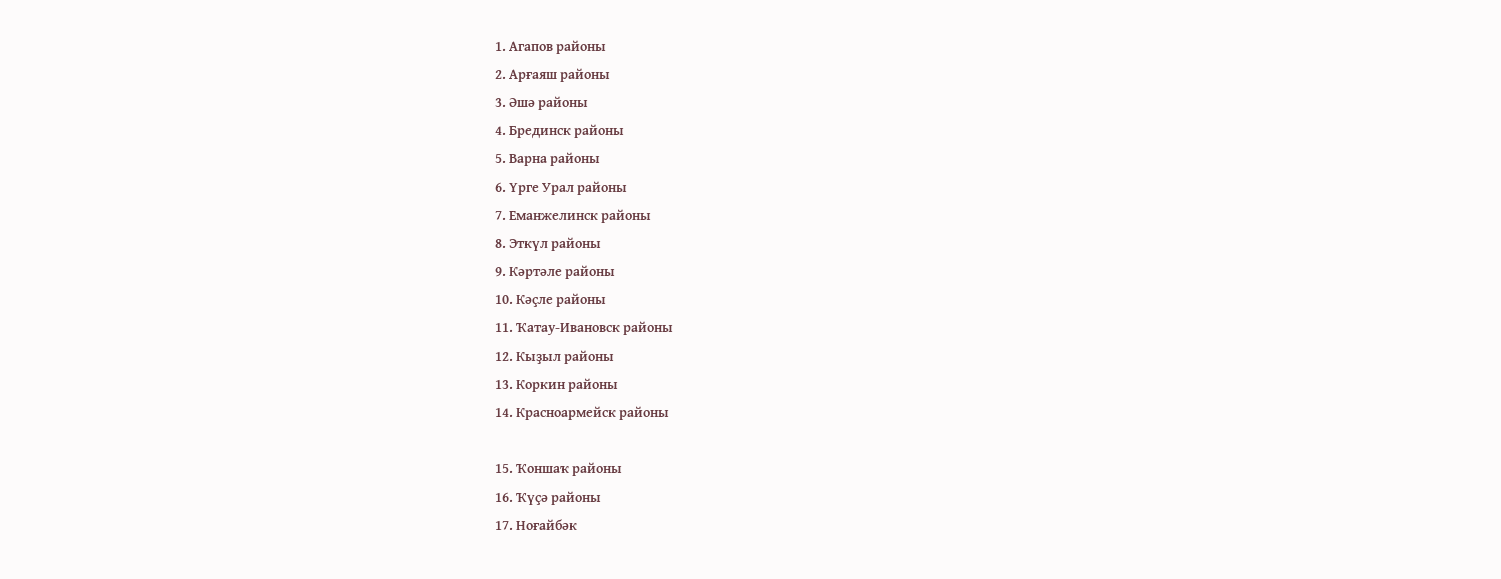1. Агапов районы
2. Арғаяш районы
3. Әшә районы
4. Брединск районы
5. Варна районы
6. Үрге Урал районы
7. Еманжелинск районы
8. Эткүл районы
9. Кәртәле районы
10. Кәҫле районы
11. Ҡатау-Ивановск районы
12. Кыҙыл районы
13. Коркин районы
14. Красноармейск районы

15. Ҡоншаҡ районы
16. Ҡүҫә районы
17. Ноғайбәк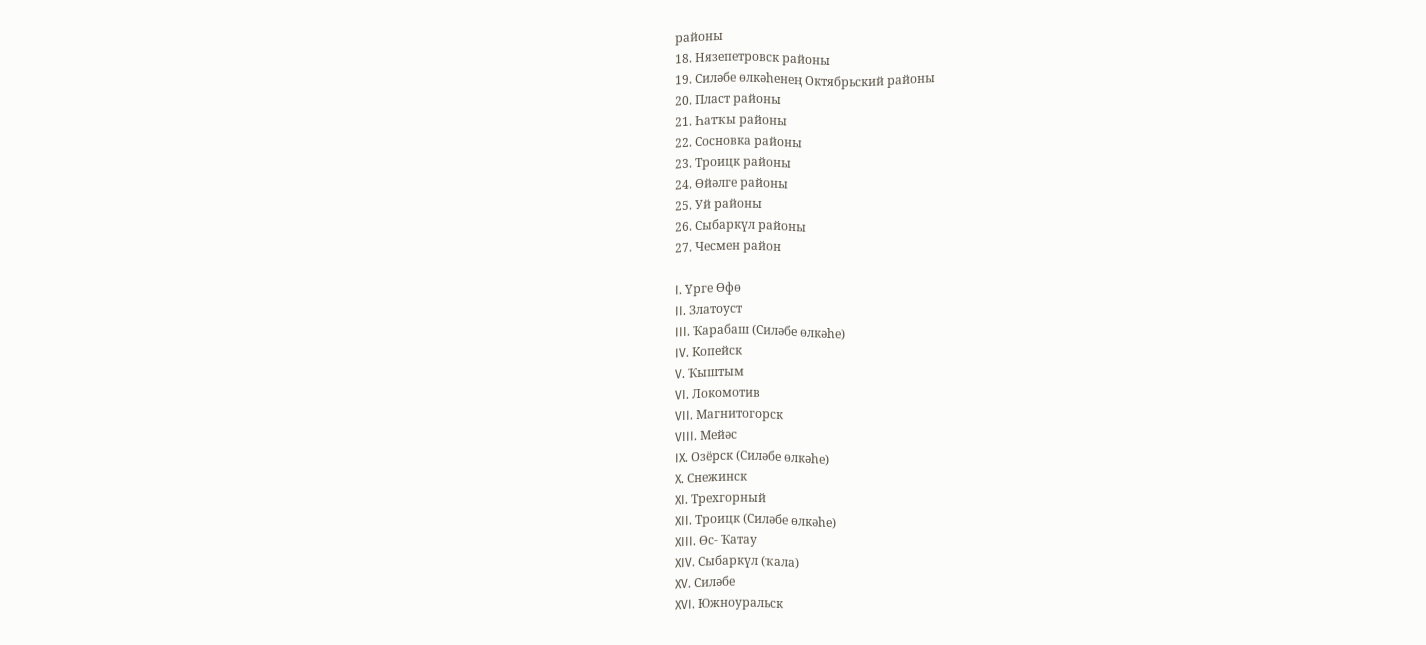районы
18. Нязепетровск районы
19. Силәбе өлкәһенең Октябрьский районы
20. Пласт районы
21. Һатҡы районы
22. Сосновка районы
23. Троицк районы
24. Өйәлге районы
25. Уй районы
26. Сыбаркүл районы
27. Чесмен район

I. Үрге Өфө
II. Златоуст
III. Ҡарабаш (Силәбе өлкәһе)
IV. Копейск
V. Ҡыштым
VI. Локомотив
VII. Магнитогорск
VIII. Мейәс
IX. Озёрск (Силәбе өлкәһе)
X. Снежинск
XI. Трехгорный
XII. Троицк (Силәбе өлкәһе)
XIII. Өс- Ҡатау
XIV. Сыбаркүл (ҡала)
XV. Силәбе
XVI. Южноуральск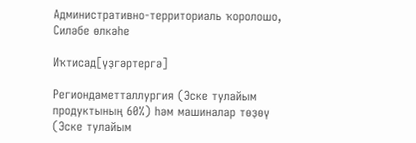Административно-территориаль ҡоролошо, Силәбе өлкәһе

Иҡтисад[үҙгәртергә]

Региондаметталлургия (Эске тулайым продуктының 60%) һәм машиналар төҙөү (Эске тулайым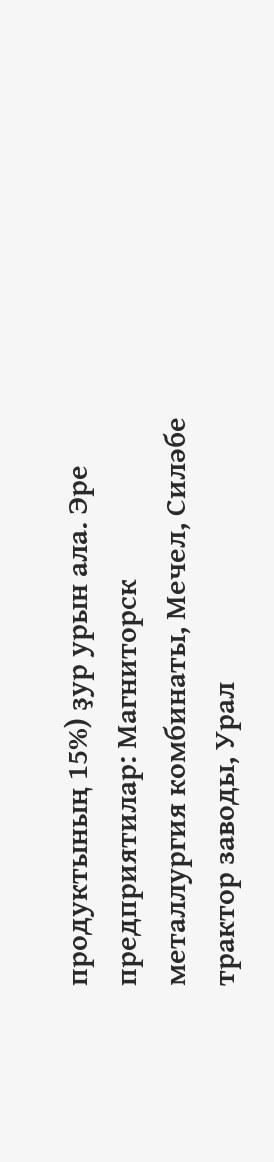продуктының 15%) ҙур урын ала. Эре предприятилар: Магниторск металлургия комбинаты, Мечел, Силәбе трактор заводы, Урал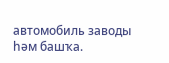автомобиль заводы һәм башҡа.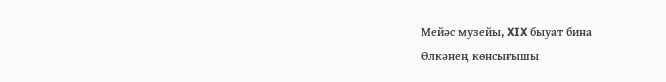Мейәс музейы, XIX быуат бина
Өлкәнең көнсығышы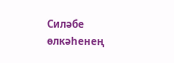Силәбе өлкәһенең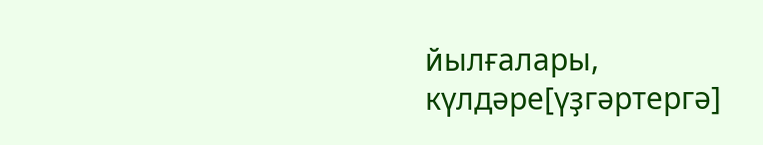йылғалары, күлдәре[үҙгәртергә]